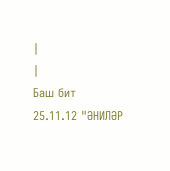|
|
Баш бит
25.11.12 "ӘНИЛӘР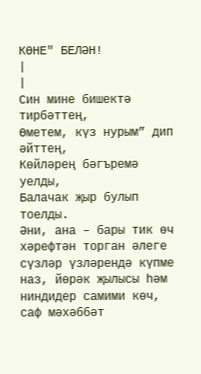КӨНЕ" БЕЛӘН!
|
|
Син мине бишектә тирбәттең,
Өметем, күз нурым” дип әйттең,
Көйләрең бәгъремә уелды,
Балачак җыр булып тоелды.
Әни, ана – бары тик өч хәрефтән торган әлеге сүзләр үзләрендә күпме наз, йөрәк җылысы һәм ниндидер самими көч, саф мәхәббәт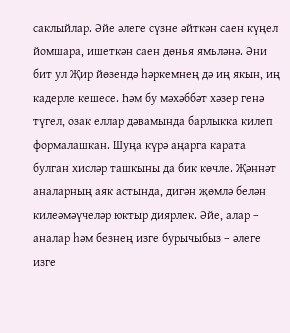саклыйлар. Әйе әлеге сүзне әйткән саен күңел йомшара, ишеткән саен дөнья ямьләнә. Әни бит ул Җир йөзендә һәркемнең дә иң якын, иң кадерле кешесе. Һәм бу мәхәббәт хәзер генә түгел, озак еллар дәвамында барлыкка килеп формалашкан. Шуңа күрә аңарга карата булган хисләр ташкыны да бик көчле. Җәннәт аналарның аяк астында, дигән җөмлә белән килеәмәүчеләр юктыр диярлек. Әйе, алар – аналар һәм безнең изге бурычыбыз – әлеге изге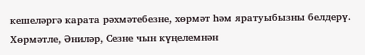кешеләргә карата рәхмәтебезне, хөрмәт һәм яратуыбызны белдерү. Хөрмәтле, Әниләр, Сезне чын күңелемнән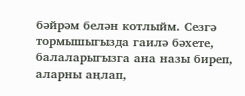бәйрәм белән котлыйм. Сезгә тормышыгызда гаилә бәхете, балаларыгызга ана назы биреп, аларны аңлап,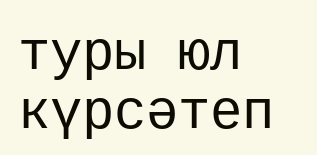туры юл күрсәтеп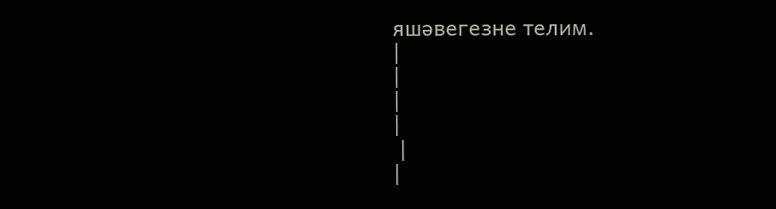яшәвегезне телим.
|
|
|
|
 |
|